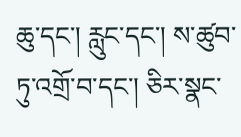ཆུ་དང་། རླུང་དང་། ས་ཚུབ་ཏུ་འགྲོ་བ་དང་། ཅིར་སྣང་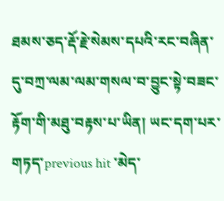ཐམས་ཅད་རྡོ་རྗེ་སེམས་དཔའི་རང་བཞིན་དུ་བཀྲ་ལམ་ལམ་གསལ་བ་བྱུང་སྟེ་བཟང་རྟོག་གི་མཐུ་བརྟས་པ་ཡིན། ཡང་དག་པར་གཏད་previous hit ་མེད་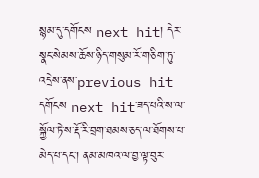སྙམ་དུ་དགོངས next hit། དེར་སྣང་སེམས་ཆོས་ཉིད་གསུམ་རོ་གཅིག་ཏུ་འདྲེས་ནས་previous hit དགོངས next hit་ཟད་པའི་ས་ལ་སྐྱོལ་ཏེ་ས་རྡོ་རི་བྲག་ཐམས་ཅད་ལ་ཐོགས་པ་མེད་པ་དང་། ནམ་མཁའ་ལ་བྱ་ལྟ་བུར་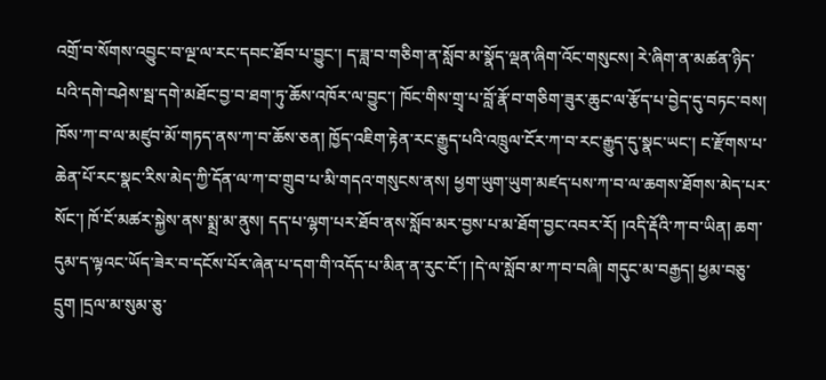འགྲོ་བ་སོགས་འབྱུང་བ་ལྔ་ལ་རང་དབང་ཐོབ་པ་བྱུང་། ད་ཟླ་བ་གཅིག་ན་སློབ་མ་སྣོད་ལྡན་ཞིག་འོང་གསུངས། རེ་ཞིག་ན་མཚན་ཉིད་པའི་དགེ་བཤེས་སྦ་དགེ་མཐོང་བྱ་བ་ཐག་ཏུ་ཆོས་འཁོར་ལ་བྱུང་། ཁོང་གིས་གྲྭ་པ་བློ་རྣོ་བ་གཅིག་ཟུར་ཆུང་ལ་རྩོད་པ་བྱེད་དུ་བཏང་བས། ཁོས་ཀ་བ་ལ་མཛུབ་མོ་གཏད་ནས་ཀ་བ་ཆོས་ཅན། ཁྱོད་འཇིག་རྟེན་རང་རྒྱུད་པའི་འཁྲུལ་ངོར་ཀ་བ་རང་རྒྱུད་དུ་སྣང་ཡང་། ང་རྫོགས་པ་ཆེན་པོ་རང་སྣང་རིས་མེད་ཀྱི་དོན་ལ་ཀ་བ་གྲུབ་པ་མི་གདའ་གསུངས་ནས། ཕྱག་ཡུག་ཡུག་མཛད་པས་ཀ་བ་ལ་ཆགས་ཐོགས་མེད་པར་སོང་། ཁོ་ངོ་མཚར་སྐྱེས་ནས་སྨྲ་མ་ནུས། དད་པ་ལྷག་པར་ཐོབ་ནས་སློབ་མར་བྱས་པ་མ་ཐོག་བྱང་འབར་རོ། །འདི་རྡོའི་ཀ་བ་ཡིན། ཆག་དུམ་ད་ལྟའང་ཡོད་ཟེར་བ་དངོས་པོར་ཞེན་པ་དག་གི་འདོད་པ་མིན་ན་རུང་ངོ་། །དེ་ལ་སློབ་མ་ཀ་བ་བཞི། གདུང་མ་བརྒྱད། ཕྱམ་བཅུ་དྲུག །དྲལ་མ་སུམ་ཅུ་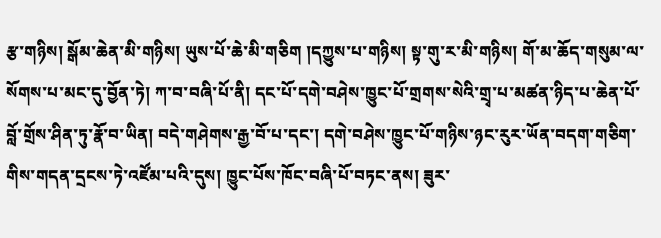རྩ་གཉིས། སྒོམ་ཆེན་མི་གཉིས། ཡུས་པོ་ཆེ་མི་གཅིག །དཀྱུས་པ་གཉིས། སྟ་གུ་ར་མི་གཉིས། གོ་མ་ཆོད་གསུམ་ལ་སོགས་པ་མང་དུ་བྱོན་ཏེ། ཀ་བ་བཞི་པོ་ནི། དང་པོ་དགེ་བཤེས་ཁྱུང་པོ་གྲགས་སེའི་གྲྭ་པ་མཚན་ཉིད་པ་ཆེན་པོ་བློ་གྲོས་ཤིན་ཏུ་རྣོ་བ་ཡིན། བདེ་གཤེགས་རྒྱ་བོ་པ་དང་། དགེ་བཤེས་ཁྱུང་པོ་གཉིས་ཉང་རུར་ཡོན་བདག་གཅིག་གིས་གདན་དྲངས་ཏེ་འཛོམ་པའི་དུས། ཁྱུང་པོས་ཁོང་བཞི་པོ་བཏང་ནས། ཟུར་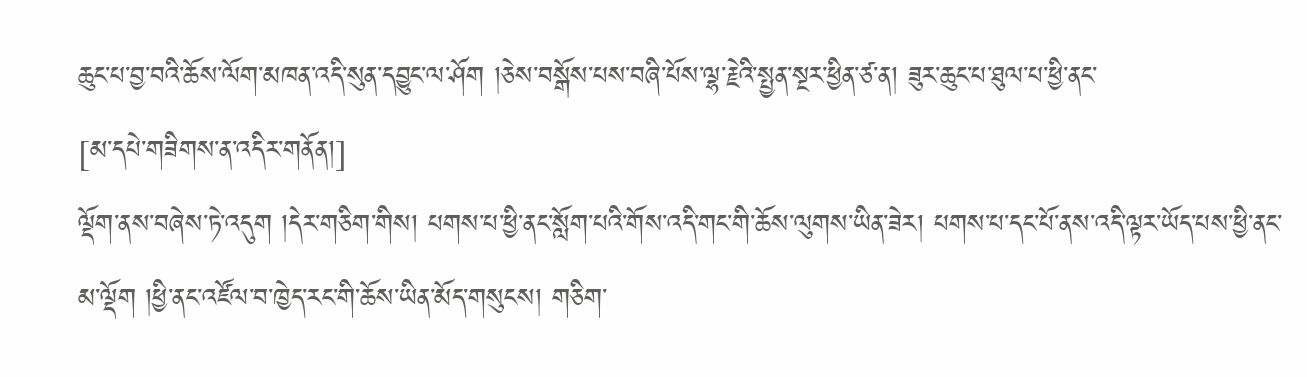ཆུང་པ་བྱ་བའི་ཆོས་ལོག་མཁན་འདི་སུན་དབྱུང་ལ་ཤོག །ཅེས་བསྒོས་པས་བཞི་པོས་ལྷ་རྗེའི་སྤྱན་སྔར་ཕྱིན་ཙ་ན། ཟུར་ཆུང་པ་ཐུལ་པ་ཕྱི་ནང་
[མ་དཔེ་གཟིགས་ན་འདིར་གནོན།]
ལྡོག་ནས་བཞེས་ཏེ་འདུག །དེར་གཅིག་གིས། པགས་པ་ཕྱི་ནང་སློག་པའི་གོས་འདི་གང་གི་ཆོས་ལུགས་ཡིན་ཟེར། པགས་པ་དང་པོ་ནས་འདི་ལྟར་ཡོད་པས་ཕྱི་ནང་མ་ལྡོག །ཕྱི་ནང་འཛོལ་བ་ཁྱེད་རང་གི་ཆོས་ཡིན་མོད་གསུངས། གཅིག་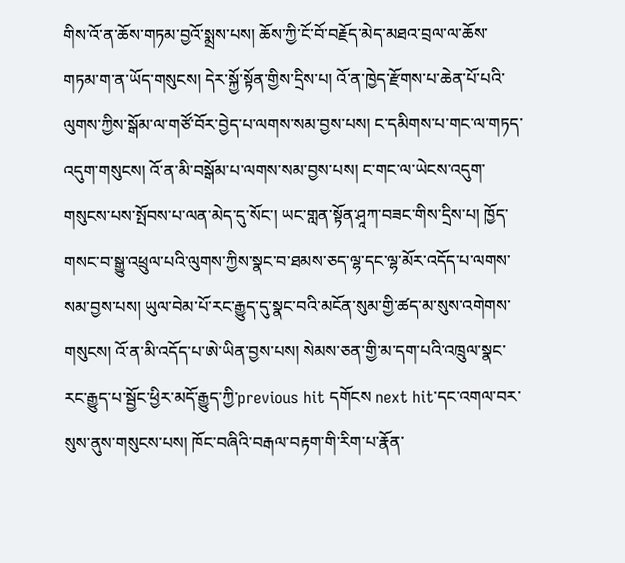གིས་འོ་ན་ཆོས་གཏམ་བྱའོ་སྨྲས་པས། ཆོས་ཀྱི་ངོ་བོ་བརྗོད་མེད་མཐའ་བྲལ་ལ་ཆོས་གཏམ་ག་ན་ཡོད་གསུངས། དེར་སྐྱོ་སྟོན་གྱིས་དྲིས་པ། འོ་ན་ཁྱེད་རྫོགས་པ་ཆེན་པོ་པའི་ལུགས་ཀྱིས་སྒོམ་ལ་གཙོ་བོར་བྱེད་པ་ལགས་སམ་བྱས་པས། ང་དམིགས་པ་གང་ལ་གཏད་འདུག་གསུངས། འོ་ན་མི་བསྒོམ་པ་ལགས་སམ་བྱས་པས། ང་གང་ལ་ཡེངས་འདུག་གསུངས་པས་སྤོབས་པ་ལན་མེད་དུ་སོང་། ཡང་གླན་སྟོན་ཤཱཀ་བཟང་གིས་དྲིས་པ། ཁྱོད་གསང་བ་སྒྱུ་འཕྲུལ་པའི་ལུགས་ཀྱིས་སྣང་བ་ཐམས་ཅད་ལྷ་དང་ལྷ་མོར་འདོད་པ་ལགས་སམ་བྱས་པས། ཡུལ་བེམ་པོ་རང་རྒྱུད་དུ་སྣང་བའི་མངོན་སུམ་གྱི་ཚད་མ་སུས་འགེགས་གསུངས། འོ་ན་མི་འདོད་པ་ཨེ་ཡིན་བྱས་པས། སེམས་ཅན་གྱི་མ་དག་པའི་འཁྲུལ་སྣང་རང་རྒྱུད་པ་སྦྱོང་ཕྱིར་མདོ་རྒྱུད་ཀྱི་previous hit དགོངས next hit་དང་འགལ་བར་སུས་ནུས་གསུངས་པས། ཁོང་བཞིའི་བརྒལ་བརྟག་གི་རིག་པ་རྣོན་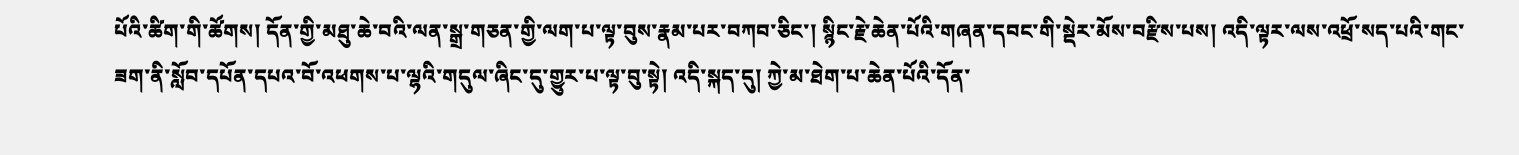པོའི་ཚིག་གི་ཚོགས། དོན་གྱི་མཐུ་ཆེ་བའི་ལན་སྒྲ་གཅན་གྱི་ལག་པ་ལྟ་བུས་རྣམ་པར་བཀབ་ཅིང་། སྙིང་རྗེ་ཆེན་པོའི་གཞན་དབང་གི་སྡེར་མོས་བརྫིས་པས། འདི་ལྟར་ལས་འཕྲོ་སད་པའི་གང་ཟག་ནི་སློབ་དཔོན་དཔའ་བོ་འཕགས་པ་ལྷའི་གདུལ་ཞིང་དུ་གྱུར་པ་ལྟ་བུ་སྟེ། འདི་སྐད་དུ། ཀྱེ་མ་ཐེག་པ་ཆེན་པོའི་དོན་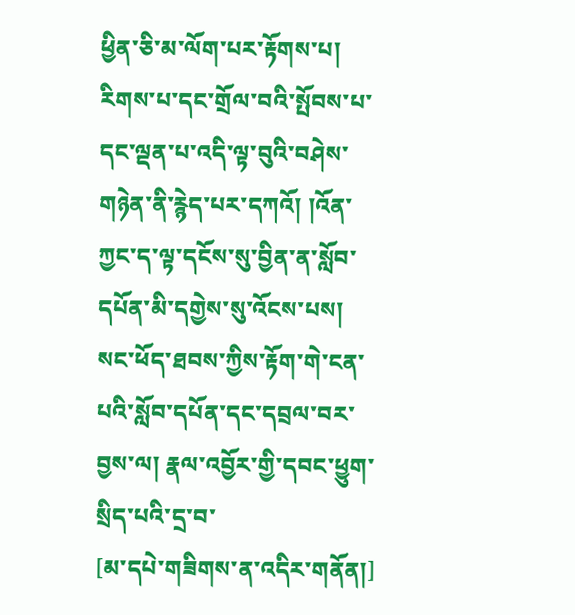ཕྱིན་ཅི་མ་ལོག་པར་རྟོགས་པ། རིགས་པ་དང་གྲོལ་བའི་སྤོབས་པ་དང་ལྡན་པ་འདི་ལྟ་བུའི་བཤེས་གཉེན་ནི་རྙེད་པར་དཀའོ། །འོན་ཀྱང་ད་ལྟ་དངོས་སུ་བྱིན་ན་སློབ་དཔོན་མི་དགྱེས་སུ་འོངས་པས། སང་ཕོད་ཐབས་ཀྱིས་རྟོག་གེ་ངན་པའི་སློབ་དཔོན་དང་དབྲལ་བར་བྱས་ལ། རྣལ་འབྱོར་གྱི་དབང་ཕྱུག་སྲིད་པའི་དྲ་བ་
[མ་དཔེ་གཟིགས་ན་འདིར་གནོན།]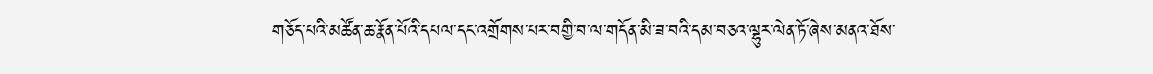གཅོད་པའི་མཚོན་ཆ་རྣོན་པོའི་དཔལ་དང་འགྲོགས་པར་བགྱི་བ་ལ་གདོན་མི་ཟ་བའི་དམ་བཅའ་ལྷུར་ལེན་ཏོ་ཞེས་མནའ་ཐོས་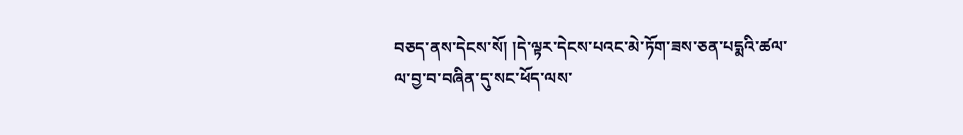བཅད་ནས་དེངས་སོ། །དེ་ལྟར་དེངས་པའང་མེ་ཏོག་ཟས་ཅན་པདྨའི་ཚལ་ལ་བྱ་བ་བཞིན་དུ་སང་ཕོད་ལས་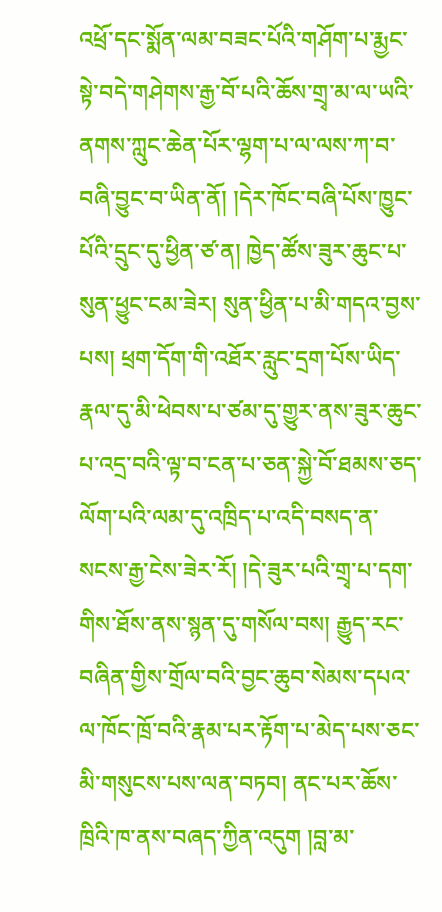འཕྲོ་དང་སྨོན་ལམ་བཟང་པོའི་གཤོག་པ་རྨྱང་སྟེ་བདེ་གཤེགས་རྒྱ་བོ་པའི་ཆོས་གྲྭ་མ་ལ་ཡའི་ནགས་ཀླུང་ཆེན་པོར་ལྷག་པ་ལ་ལས་ཀ་བ་བཞི་བྱུང་བ་ཡིན་ནོ། །དེར་ཁོང་བཞི་པོས་ཁྱུང་པོའི་དྲུང་དུ་ཕྱིན་ཙ་ན། ཁྱེད་ཚོས་ཟུར་ཆུང་པ་སུན་ཕྱུང་ངམ་ཟེར། སུན་ཕྱིན་པ་མི་གདའ་བྱས་པས། ཕྲག་དོག་གི་འཐོར་རླུང་དྲག་པོས་ཡིད་རྣལ་དུ་མི་ཕེབས་པ་ཙམ་དུ་གྱུར་ནས་ཟུར་ཆུང་པ་འདྲ་བའི་ལྟ་བ་ངན་པ་ཅན་སྐྱེ་བོ་ཐམས་ཅད་ལོག་པའི་ལམ་དུ་འཁྲིད་པ་འདི་བསད་ན་སངས་རྒྱ་ངེས་ཟེར་རོ། །དེ་ཟུར་པའི་གྲྭ་པ་དག་གིས་ཐོས་ནས་སྙན་དུ་གསོལ་བས། རྒྱུད་རང་བཞིན་གྱིས་གྲོལ་བའི་བྱང་ཆུབ་སེམས་དཔའ་ལ་ཁོང་ཁྲོ་བའི་རྣམ་པར་རྟོག་པ་མེད་པས་ཅང་མི་གསུངས་པས་ལན་བཏབ། ནང་པར་ཆོས་ཁྲིའི་ཁ་ནས་བཞད་ཀྱིན་འདུག །བླ་མ་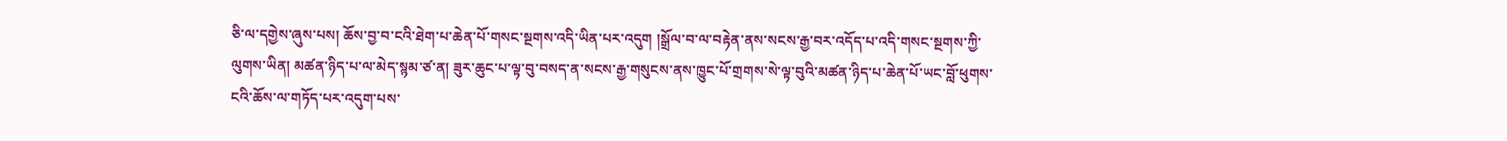ཅི་ལ་དགྱེས་ཞུས་པས། ཆོས་བྱ་བ་ངའི་ཐེག་པ་ཆེན་པོ་གསང་སྔགས་འདི་ཡིན་པར་འདུག །སྒྲོལ་བ་ལ་བརྟེན་ནས་སངས་རྒྱ་བར་འདོད་པ་འདི་གསང་སྔགས་ཀྱི་ལུགས་ཡིན། མཚན་ཉིད་པ་ལ་མེད་སྙམ་ཙ་ན། ཟུར་ཆུང་པ་ལྟ་བུ་བསད་ན་སངས་རྒྱ་གསུངས་ནས་ཁྱུང་པོ་གྲགས་སེ་ལྟ་བུའི་མཚན་ཉིད་པ་ཆེན་པོ་ཡང་བློ་ཕུགས་ངའི་ཆོས་ལ་གཏོད་པར་འདུག་པས་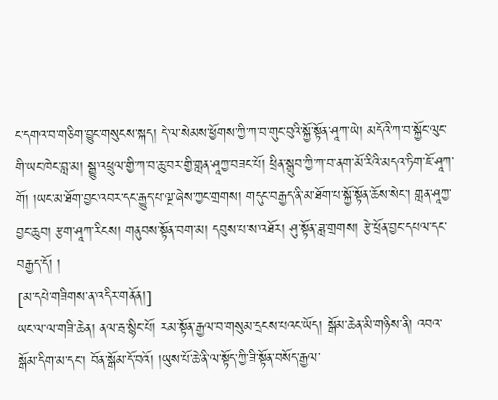ང་དགའ་བ་གཅིག་བྱུང་གསུངས་སྐད། དེ་ལ་སེམས་ཕྱོགས་ཀྱི་ཀ་བ་གུང་བུའི་སྐྱོ་སྟོན་ཤཱཀ་ཡེ། མདོའི་ཀ་བ་སྐྱོང་ལུང་གི་ཡང་ཁེང་བླ་མ། སྒྱུ་འཕྲུལ་གྱི་ཀ་བ་ཆུ་བར་གྱི་གླན་ཤཱཀྱ་བཟང་པོ། ཕྲིན་སྒྲུབ་ཀྱི་ཀ་བ་ནག་མོ་རིའི་མདའ་ཏིག་ཇོ་ཤཱཀ་གོ། །ཡང་མ་ཐོག་བྱང་འབར་དང་རྒྱུད་པ་ལྔ་ཞེས་ཀྱང་གྲགས། གདུང་བརྒྱད་ནི་མ་ཐོག་པ་སྐྱོ་སྟོན་ཆོས་སེང་། གླན་ཤཱཀྱ་བྱང་ཆུབ། རྩག་ཤཱཀ་རིངས། གནུབས་སྟོན་བག་མ། དབུས་པ་ས་འཐོར། ཤུ་སྟོན་ཟླ་གྲགས། རྩེ་ཕྲོན་བྱང་དཔལ་དང་བརྒྱད་དོ། །
[མ་དཔེ་གཟིགས་ན་འདིར་གནོན།]
ཡང་ལ་ལ་གཟི་ཆེན། ནལ་རྦ་སྙིང་པོ། རམ་སྟོན་རྒྱལ་བ་གསུམ་དྲངས་པའང་ཡོད། སྒོམ་ཆེན་མི་གཉིས་ནི། འབའ་སྒོམ་དིག་མ་དང་། བོན་སྒོམ་དོ་བའོ། །ཡུས་པོ་ཆེ་ནི་ལ་སྟོད་ཀྱི་ཟི་སྟོན་བསོད་རྒྱལ་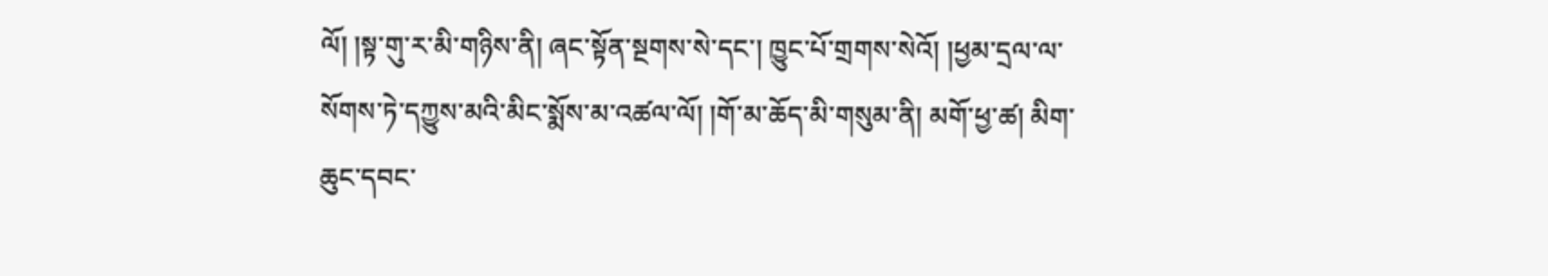ལོ། །སྟ་གུ་ར་མི་གཉིས་ནི། ཞང་སྟོན་སྔགས་སེ་དང་། ཁྱུང་པོ་གྲགས་སེའོ། །ཕྱམ་དྲལ་ལ་སོགས་ཏེ་དཀྱུས་མའི་མིང་སྨོས་མ་འཚལ་ལོ། །གོ་མ་ཆོད་མི་གསུམ་ནི། མགོ་ཕྱ་ཚ། མིག་ཆུང་དབང་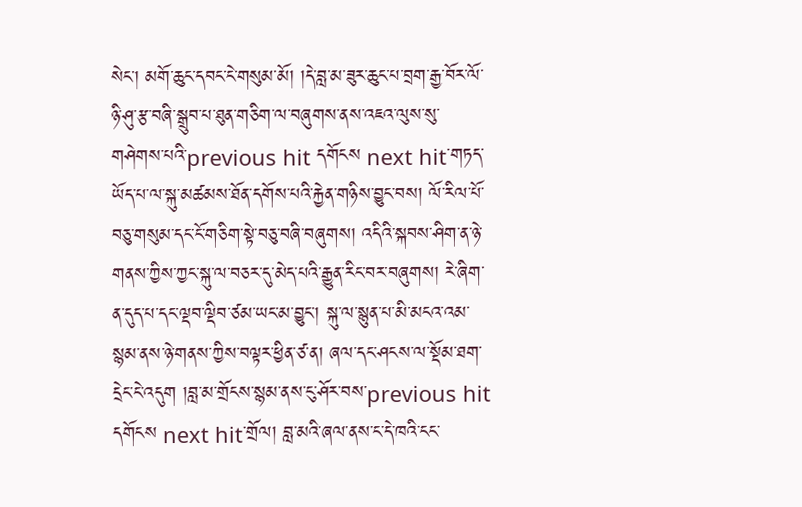སེང་། མགོ་ཆུང་དབང་ངེ་གསུམ་མོ། །དེ་བླ་མ་ཟུར་ཆུང་པ་བྲག་རྒྱ་བོར་ལོ་ཉི་ཤུ་རྩ་བཞི་སྒྲུབ་པ་ཐུན་གཅིག་ལ་བཞུགས་ནས་འཇའ་ལུས་སུ་གཤེགས་པའི་previous hit དགོངས next hit་གཏད་ཡོད་པ་ལ་སྐུ་མཚམས་ཐོན་དགོས་པའི་རྐྱེན་གཉིས་བྱུང་བས། ལོ་རིལ་པོ་བཅུ་གསུམ་དང་ངོ་གཅིག་སྟེ་བཅུ་བཞི་བཞུགས། འདིའི་སྐབས་ཤིག་ན་ཉེ་གནས་ཀྱིས་ཀྱང་སྐུ་ལ་བཅར་དུ་མེད་པའི་རྒྱུན་རིང་བར་བཞུགས། རེ་ཞིག་ན་དུད་པ་དང་ལྡབ་ལྡིབ་ཙམ་ཡང་མ་བྱུང་། སྐུ་ལ་སྙུན་པ་མི་མངའ་འམ་སྙམ་ནས་ཉེ་གནས་ཀྱིས་བལྟར་ཕྱིན་ཙ་ན། ཞལ་དང་ཤངས་ལ་སྡོམ་ཐག་དྲེང་ངེ་འདུག །བླ་མ་གྲོངས་སྙམ་ནས་ངུ་ཤོར་བས་previous hit དགོངས next hit་གྲོལ། བླ་མའི་ཞལ་ནས་ང་དེ་ཁའི་ངང་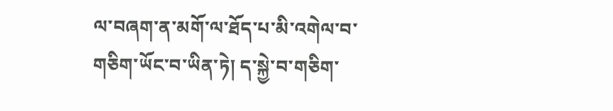ལ་བཞག་ན་མགོ་ལ་ཐོད་པ་མི་འགེལ་བ་གཅིག་ཡོང་བ་ཡིན་ཏེ། ད་སྐྱེ་བ་གཅིག་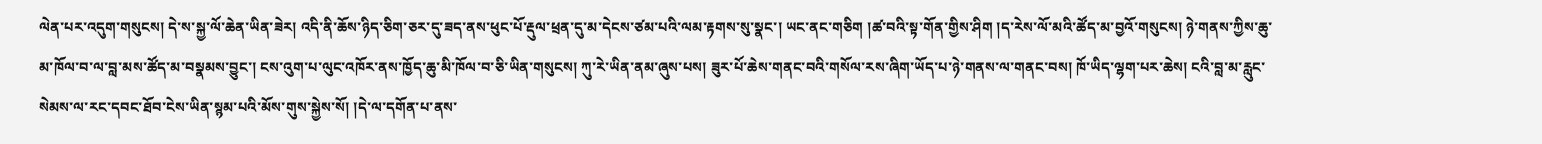ལེན་པར་འདུག་གསུངས། དེ་ས་སྐྱ་ལོ་ཆེན་ཡིན་ཟེར། འདི་ནི་ཆོས་ཉིད་ཅིག་ཅར་དུ་ཟད་ནས་ཕུང་པོ་རྡུལ་ཕྲན་དུ་མ་དེངས་ཙམ་པའི་ལམ་རྟགས་སུ་སྣང་། ཡང་ནང་གཅིག །ཚ་བའི་སྟ་གོན་གྱིས་ཤིག །ད་རེས་ལོ་མའི་ཚོད་མ་བྱའོ་གསུངས། ཉེ་གནས་ཀྱིས་ཆུ་མ་ཁོལ་བ་ལ་བླ་མས་ཚོད་མ་བསྣམས་བྱུང་། ངས་འུག་པ་ལུང་འཁོར་ནས་ཁྱོད་ཆུ་མི་ཁོལ་བ་ཅི་ཡིན་གསུངས། ཀུ་རེ་ཡིན་ནམ་ཞུས་པས། ཟུར་པོ་ཆེས་གནང་བའི་གསོལ་རས་ཞིག་ཡོད་པ་ཉེ་གནས་ལ་གནང་བས། ཁོ་ཡིད་ལྷག་པར་ཆེས། ངའི་བླ་མ་རླུང་སེམས་ལ་རང་དབང་ཐོབ་ངེས་ཡིན་སྙམ་པའི་མོས་གུས་སྐྱེས་སོ། །དེ་ལ་དགོན་པ་ནས་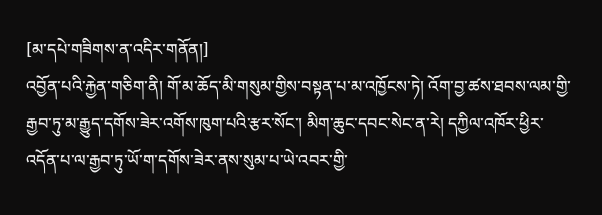[མ་དཔེ་གཟིགས་ན་འདིར་གནོན།]
འབྱོན་པའི་རྐྱེན་གཅིག་ནི། གོ་མ་ཆོད་མི་གསུམ་གྱིས་བསྟན་པ་མ་འཁྱོངས་ཏེ། འོག་བྱ་ཚས་ཐབས་ལམ་གྱི་རྒྱབ་ཏུ་མ་རྒྱུད་དགོས་ཟེར་འགོས་ཁུག་པའི་རྩར་སོང་། མིག་ཆུང་དབང་སེང་ན་རེ། དཀྱིལ་འཁོར་ཕྱིར་འདོན་པ་ལ་རྒྱབ་ཏུ་ཡོ་ག་དགོས་ཟེར་ནས་སུམ་པ་ཡེ་འབར་གྱི་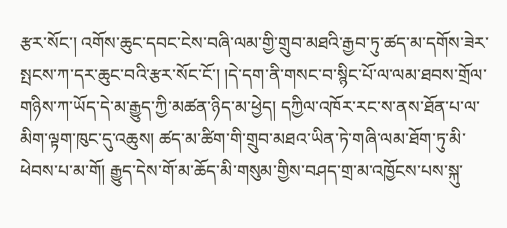རྩར་སོང་། འགོས་ཆུང་དབང་ངེས་བཞི་ལམ་གྱི་གྲུབ་མཐའི་རྒྱབ་ཏུ་ཚད་མ་དགོས་ཟེར་སྤངས་ཀ་དར་ཆུང་བའི་རྩར་སོང་ངོ་། །དེ་དག་ནི་གསང་བ་སྙིང་པོ་ལ་ལམ་ཐབས་གྲོལ་གཉིས་ཀ་ཡོད་དེ་མ་རྒྱུད་ཀྱི་མཚན་ཉིད་མ་ཕྱེད། དཀྱིལ་འཁོར་རང་ས་ནས་ཐོན་པ་ལ་མིག་ལྟག་ཁུང་དུ་འཆུས། ཚད་མ་ཚིག་གི་གྲུབ་མཐའ་ཡིན་ཏེ་གཞི་ལམ་ཐོག་ཏུ་མི་ཕེབས་པ་མ་གོ། རྒྱུད་དེས་གོ་མ་ཆོད་མི་གསུམ་གྱིས་བཤད་གྲ་མ་འཁྱོངས་པས་སྐུ་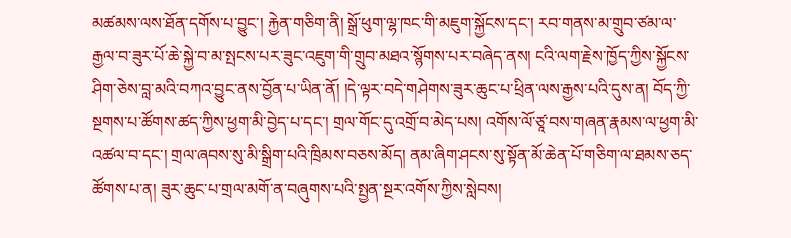མཚམས་ལས་ཐོན་དགོས་པ་བྱུང་། རྐྱེན་གཅིག་ནི། སྒྲོ་ཕུག་ལྷ་ཁང་གི་མཇུག་སྐྱོངས་དང་། རབ་གནས་མ་གྲུབ་ཙམ་ལ་རྒྱལ་བ་ཟུར་པོ་ཆེ་སྐྱེ་བ་མ་སྤངས་པར་ཟུང་འཇུག་གི་གྲུབ་མཐའ་སྙོགས་པར་བཞེད་ནས། ངའི་ལག་རྗེས་ཁྱོད་ཀྱིས་སྐྱོངས་ཤིག་ཅེས་བླ་མའི་བཀའ་བྱུང་ནས་བྱོན་པ་ཡིན་ནོ། །དེ་ལྟར་བདེ་གཤེགས་ཟུར་ཆུང་པ་ཕྲིན་ལས་རྒྱས་པའི་དུས་ན། བོད་ཀྱི་སྔགས་པ་ཚོགས་ཚད་ཀྱིས་ཕྱག་མི་བྱེད་པ་དང་། གྲལ་གོང་དུ་འགྲོ་བ་མེད་པས། འགོས་ལོ་ཙཱ་བས་གཞན་རྣམས་ལ་ཕྱག་མི་འཚལ་བ་དང་། གྲལ་ཞབས་སུ་མི་སྒྲིག་པའི་ཁྲིམས་བཅས་མོད། ནམ་ཞིག་ཤངས་སུ་སྟོན་མོ་ཆེན་པོ་གཅིག་ལ་ཐམས་ཅད་ཚོགས་པ་ན། ཟུར་ཆུང་པ་གྲལ་མགོ་ན་བཞུགས་པའི་སྤྱན་སྔར་འགོས་ཀྱིས་སླེབས།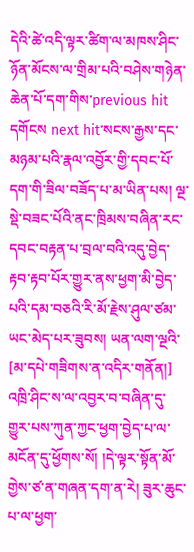དེའི་ཚེ་འདི་ལྟར་ཚིག་ལ་མཁས་ཤིང་ཉོན་མོངས་ལ་གྲིམ་པའི་བཤེས་གཉེན་ཆེན་པོ་དག་གིས་previous hit དགོངས next hit་སངས་རྒྱས་དང་མཉམ་པའི་རྣལ་འབྱོར་གྱི་དབང་པོ་དག་གི་ཟིལ་བཟོད་པ་མ་ཡིན་པས། ལྔ་སྡེ་བཟང་པོའི་ནང་ཁྲིམས་བཞིན་རང་དབང་བརྟན་པ་བྲལ་བའི་འདུ་བྱེད་རྟབ་རྟབ་པོར་གྱུར་ནས་ཕྱག་མི་བྱེད་པའི་དམ་བཅའི་རི་མོ་རྗེས་ཤུལ་ཙམ་ཡང་མེད་པར་ཟུབས། ཡན་ལག་ལྔའི་
[མ་དཔེ་གཟིགས་ན་འདིར་གནོན།]
འཁྲི་ཤིང་ས་ལ་འབྱར་བ་བཞིན་དུ་གྱུར་པས་ཀུན་ཀྱང་ཕྱག་བྱེད་པ་ལ་མངོན་དུ་ཕྱོགས་སོ། །དེ་ལྟར་སྟོན་མོ་གྱེས་ཙ་ན་གཞན་དག་ན་རེ། ཟུར་ཆུང་པ་ལ་ཕྱག་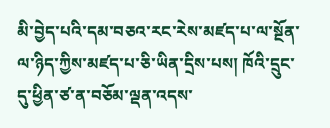མི་བྱེད་པའི་དམ་བཅའ་རང་རེས་མཛད་པ་ལ་སྔོན་ལ་ཉིད་ཀྱིས་མཛད་པ་ཅི་ཡིན་དྲིས་པས། ཁོའི་དྲུང་དུ་ཕྱིན་ཙ་ན་བཅོམ་ལྡན་འདས་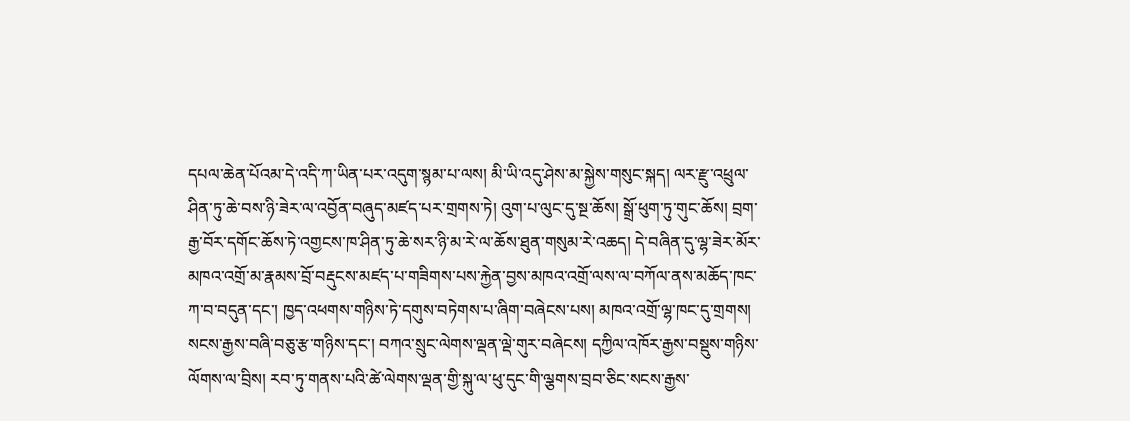དཔལ་ཆེན་པོའམ་དེ་འདི་ཀ་ཡིན་པར་འདུག་སྙམ་པ་ལས། མི་ཡི་འདུ་ཤེས་མ་སྐྱེས་གསུང་སྐད། ལར་རྫུ་འཕྲུལ་ཤིན་ཏུ་ཆེ་བས་ཉི་ཟེར་ལ་འབྱོན་བཞུད་མཛད་པར་གྲགས་ཏེ། འུག་པ་ལུང་དུ་སྔ་ཆོས། སྒྲོ་ཕུག་ཏུ་གུང་ཆོས། བྲག་རྒྱ་བོར་དགོང་ཆོས་ཏེ་འགྱངས་ཁ་ཤིན་ཏུ་ཆེ་སར་ཉི་མ་རེ་ལ་ཆོས་ཐུན་གསུམ་རེ་འཆད། དེ་བཞིན་དུ་ལྷ་ཟེར་མོར་མཁའ་འགྲོ་མ་རྣམས་བྲོ་བརྡུངས་མཛད་པ་གཟིགས་པས་རྐྱེན་བྱས་མཁའ་འགྲོ་ལས་ལ་བཀོལ་ནས་མཆོད་ཁང་ཀ་བ་བདུན་དང་། ཁྱད་འཕགས་གཉིས་ཏེ་དགུས་བཏེགས་པ་ཞིག་བཞེངས་པས། མཁའ་འགྲོ་ལྷ་ཁང་དུ་གྲགས། སངས་རྒྱས་བཞི་བཅུ་རྩ་གཉིས་དང་། བཀའ་སྲུང་ལེགས་ལྡན་ལྡེ་གུར་བཞེངས། དཀྱིལ་འཁོར་རྒྱས་བསྡུས་གཉིས་ལོགས་ལ་བྲིས། རབ་ཏུ་གནས་པའི་ཚེ་ལེགས་ལྡན་གྱི་སྐུ་ལ་ཕུ་དུང་གི་ལྕགས་བྲབ་ཅིང་སངས་རྒྱས་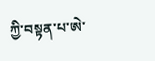ཀྱི་བསྟན་པ་ཨེ་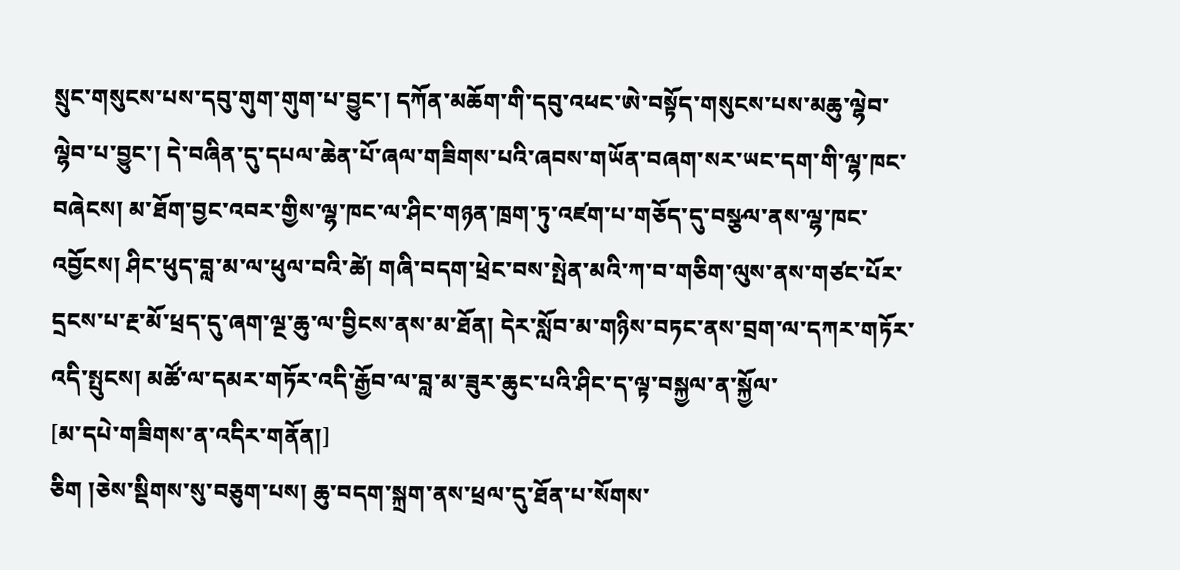སྲུང་གསུངས་པས་དབུ་གུག་གུག་པ་བྱུང་། དཀོན་མཆོག་གི་དབུ་འཕང་ཨེ་བསྟོད་གསུངས་པས་མཆུ་ལྷེབ་ལྷེབ་པ་བྱུང་། དེ་བཞིན་དུ་དཔལ་ཆེན་པོ་ཞལ་གཟིགས་པའི་ཞབས་གཡོན་བཞག་སར་ཡང་དག་གི་ལྷ་ཁང་བཞེངས། མ་ཐོག་བྱང་འབར་གྱིས་ལྷ་ཁང་ལ་ཤིང་གཉན་ཁྲག་ཏུ་འཛག་པ་གཅོད་དུ་བསྩལ་ནས་ལྷ་ཁང་འབྱོངས། ཤིང་ཕུད་བླ་མ་ལ་ཕུལ་བའི་ཚེ། གཞི་བདག་ཕྲེང་བས་སྤེན་མའི་ཀ་བ་གཅིག་ལུས་ནས་གཙང་པོར་དྲངས་པ་རྔ་མོ་ཕྲད་དུ་ཞག་ལྔ་ཆུ་ལ་བྱིངས་ནས་མ་ཐོན། དེར་སློབ་མ་གཉིས་བཏང་ནས་བྲག་ལ་དཀར་གཏོར་འདི་སྤུངས། མཚོ་ལ་དམར་གཏོར་འདི་རྒྱོབ་ལ་བླ་མ་ཟུར་ཆུང་པའི་ཤིང་ད་ལྟ་བསྐྱལ་ན་སྐྱོལ་
[མ་དཔེ་གཟིགས་ན་འདིར་གནོན།]
ཅིག །ཅེས་སྡིགས་སུ་བཅུག་པས། ཆུ་བདག་སྐྲག་ནས་ཕྲལ་དུ་ཐོན་པ་སོགས་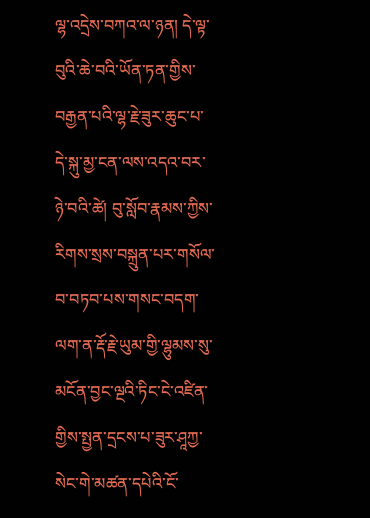ལྷ་འདྲེས་བཀའ་ལ་ཉན། དེ་ལྟ་བུའི་ཆེ་བའི་ཡོན་ཏན་གྱིས་བརྒྱན་པའི་ལྷ་རྗེ་ཟུར་ཆུང་པ་དེ་སྐུ་མྱ་ངན་ལས་འདའ་བར་ཉེ་བའི་ཚེ། བུ་སློབ་རྣམས་ཀྱིས་རིགས་སྲས་བསྐྲུན་པར་གསོལ་བ་བཏབ་པས་གསང་བདག་ལག་ན་རྡོ་རྗེ་ཡུམ་གྱི་ལྷུམས་སུ་མངོན་བྱང་ལྔའི་ཏིང་ངེ་འཛིན་གྱིས་སྤྱན་དྲངས་པ་ཟུར་ཤཱཀྱ་སེང་གེ་མཚན་དཔེའི་ངོ་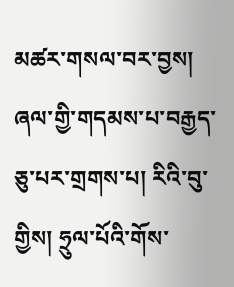མཚར་གསལ་བར་བྱས། ཞལ་གྱི་གདམས་པ་བརྒྱད་ཅུ་པར་གྲགས་པ། རིའི་བུ་གྱིས། ཧྲུལ་པོའི་གོས་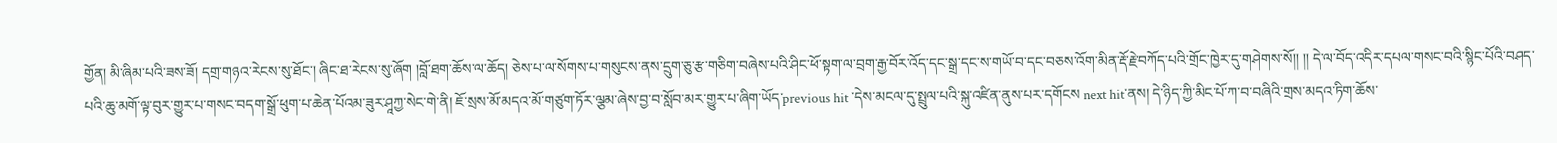གྱོན། མི་ཞིམ་པའི་ཟས་ཟོ། དགྲ་གཉའ་རེངས་སུ་ཐོང་། ཞིང་ཐ་རེངས་སུ་ཞོག །བློ་ཐག་ཆོས་ལ་ཆོད། ཅེས་པ་ལ་སོགས་པ་གསུངས་ནས་དྲུག་ཅུ་རྩ་གཅིག་བཞེས་པའི་ཤིང་ཕོ་སྟག་ལ་བྲག་རྒྱ་བོར་འོད་དང་སྒྲ་དང་ས་གཡོ་བ་དང་བཅས་འོག་མིན་རྡོ་རྗེ་བཀོད་པའི་གྲོང་ཁྱེར་དུ་གཤེགས་སོ།། །། དེ་ལ་བོད་འདིར་དཔལ་གསང་བའི་སྙིང་པོའི་བཤད་པའི་ཆུ་མགོ་ལྟ་བུར་གྱུར་པ་གསང་བདག་སྒྲོ་ཕུག་པ་ཆེན་པོའམ་ཟུར་ཤཱཀྱ་སེང་གེ་ནི། ཇོ་སྲས་མོ་མདའ་མོ་གཙུག་ཏོར་ལྕམ་ཞེས་བྱ་བ་སློབ་མར་གྱུར་པ་ཞིག་ཡོད་previous hit ་དེས་མངལ་དུ་སྤྲུལ་པའི་སྐུ་འཛིན་ནུས་པར་དགོངས next hit་ནས། དེ་ཉིད་ཀྱི་མིང་པོ་ཀ་བ་བཞིའི་གྲས་མདའ་ཏིག་ཆོས་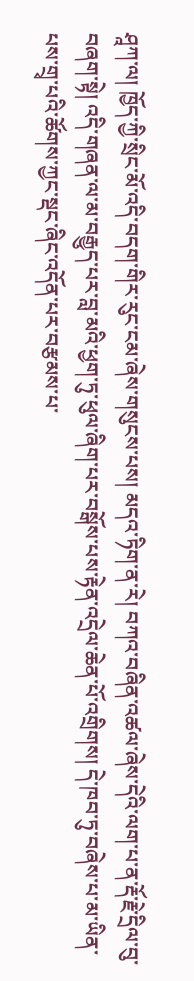ཤཱཀ་ལ། ཁྱོད་ཀྱི་སྲིང་མོ་འདི་བདག་གིར་རུང་ངམ་ཞེས་གསུངས་པས། མདའ་ཏིག་ན་རེ། བཀའ་བཞིན་འཚལ་ཞེས་དེའི་ལག་པ་ན་རྡོ་རྗེ་དྲིལ་བུ་བཞག་སྟེ། འདི་གཞན་ལ་མ་བརྒྱུད་པར་བླ་མའི་ཕྱག་ཏུ་ཕུལ་ཞིག་པར་བསྒོས་པས་རྟེན་འདྲེལ་ཆེན་པོ་འགྲིགས། དེ་ཁབ་ཏུ་བཞེས་པ་མ་ཡིན་པས་གྲྭ་པའི་ཚོགས་ཀྱང་སྡང་ཞིང་འདོན་པར་བརྩམས་པ་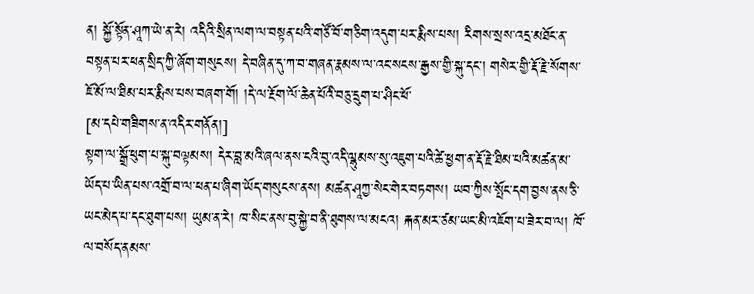ན། སྐྱོ་སྟོན་ཤཱཀ་ཡེ་ན་རེ། འདིའི་སྲིན་ལག་ལ་བསྟན་པའི་གཙོ་བོ་གཅིག་འདུག་པར་རྨིས་པས། རིགས་སྲས་འདྲ་མཐོང་ན་བསྟན་པར་ཕན་སྲིད་ཀྱི་ཞོག་གསུངས། དེ་བཞིན་དུ་ཀ་བ་གཞན་རྣམས་ལ་འང་སངས་རྒྱས་གྱི་སྐུ་དང་། གསེར་གྱི་རྡོ་རྗེ་སོགས་ཇོ་མོ་ལ་ཐིམ་པར་རྨིས་པས་བཞག་གོ། །དེ་ལ་རྔོག་ལོ་ཆེན་པོའི་བཅུ་དྲུག་པ་ཤིང་ཕོ་
[མ་དཔེ་གཟིགས་ན་འདིར་གནོན།]
སྟག་ལ་སྒྲོ་ཕུག་པ་སྐུ་བལྟམས། དེར་བླ་མའི་ཞལ་ནས་ངའི་བུ་འདི་ལྷུམས་སུ་འཇུག་པའི་ཚེ་ཕྱག་ན་རྡོ་རྗེ་ཐིམ་པའི་མཚན་མ་ཡོད་པ་ཡིན་པས་འགྲོ་བ་ལ་ཕན་པ་ཞིག་ཡོད་གསུངས་ནས། མཚན་ཤཱཀྱ་སེང་གེར་བཏགས། ཡབ་ཀྱིས་སྤོང་དག་བྱས་ནས་ཅི་ཡང་མེད་པ་དང་ཐུག་པས། ཡུམ་ན་རེ། ཁ་སིང་ནས་བུ་སྐྱེ་བ་ནི་ཐུགས་ལ་མངའ། རྐན་མར་ཙམ་ཡང་མི་འཇོག་པ་ཟེར་བ་ལ། ཁོ་ལ་བསོད་ནམས་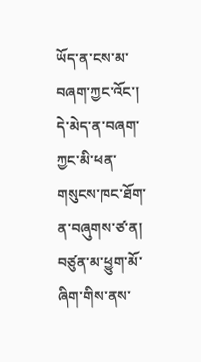ཡོད་ན་ངས་མ་བཞག་ཀྱང་འོང་། དེ་མེད་ན་བཞག་ཀྱང་མི་ཕན་གསུངས་ཁང་ཐོག་ན་བཞུགས་ཙ་ན། བཙུན་མ་ཕྱུག་མོ་ཞིག་གིས་ནས་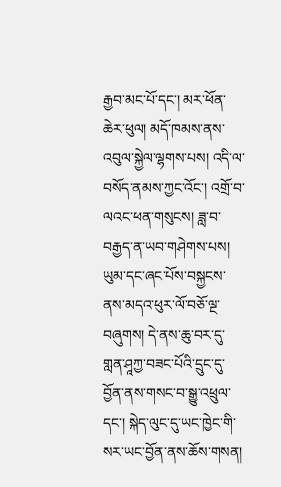རྒྱབ་མང་པོ་དང་། མར་ཕོན་ཆེར་ཕུལ། མདོ་ཁམས་ནས་འབུལ་སྐྱེལ་ལྷགས་པས། འདི་ལ་བསོད་ནམས་ཀྱང་འོང་། འགྲོ་བ་ལའང་ཕན་གསུངས། ཟླ་བ་བརྒྱད་ན་ཡབ་གཤེགས་པས། ཡུམ་དང་ཞང་པོས་བསྐྱངས་ནས་མདའ་ཕུར་ལོ་བཅོ་ལྔ་བཞུགས། དེ་ནས་ཆུ་བར་དུ་གླན་ཤཱཀྱ་བཟང་པོའི་དྲུང་དུ་བྱོན་ནས་གསང་བ་སྒྱུ་འཕྲུལ་དང་། སྐེད་ལུང་དུ་ཡང་ཁྱེང་གི་སར་ཡང་བྱོན་ནས་ཆོས་གསན།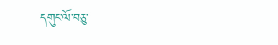དགུང་ལོ་བཅུ་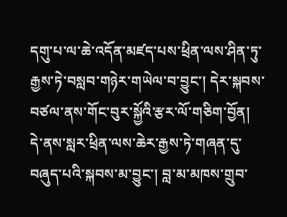དགུ་པ་ལ་ཆེ་འདོན་མཛད་པས་ཕྲིན་ལས་ཤིན་ཏུ་རྒྱས་ཏེ་བསླབ་གཉེར་གཡེལ་བ་བྱུང་། དེར་སྐབས་བཙལ་ནས་གོང་བུར་སྐྱོའི་རྩར་ལོ་གཅིག་བྱོན། དེ་ནས་སླར་ཕྲིན་ལས་ཆེར་རྒྱས་ཏེ་གཞན་དུ་བཞུད་པའི་སྐབས་མ་བྱུང་། བླ་མ་མཁས་གྲུབ་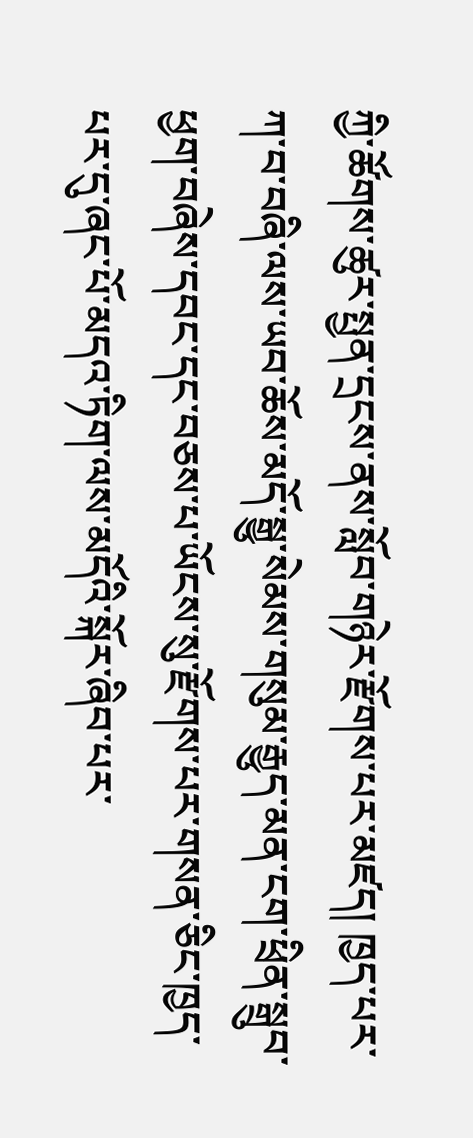ཀྱི་ཚོགས་ཚུར་སྤྱན་དྲངས་ནས་སློབ་གཉེར་རྫོགས་པར་མཛད། ཁྱད་པར་ཀ་བ་བཞི་ལས་ཡབ་ཆོས་མདོ་སྒྱུ་སེམས་གསུམ་རྒྱུད་མན་ངག་ཕྲིན་སྒྲུབ་ཕྱག་བཞེས་དབང་དང་བཅས་པ་ཡོངས་སུ་རྫོགས་པར་གསན་ཅིང་ཁྱད་པར་དུ་ཞང་པོ་མདའ་ཏིག་ལས་མདོའི་སྐོར་ཞིབ་པར་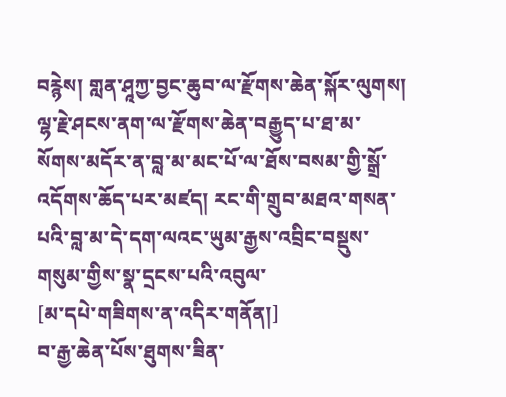བརྙེས། གླན་ཤཱཀྱ་བྱང་ཆུབ་ལ་རྫོགས་ཆེན་སྐོར་ལུགས། ལྷ་རྗེ་ཤངས་ནག་ལ་རྫོགས་ཆེན་བརྒྱུད་པ་ཐ་མ་སོགས་མདོར་ན་བླ་མ་མང་པོ་ལ་ཐོས་བསམ་གྱི་སྒྲོ་འདོགས་ཆོད་པར་མཛད། རང་གི་གྲུབ་མཐའ་གསན་པའི་བླ་མ་དེ་དག་ལའང་ཡུམ་རྒྱས་འབྲིང་བསྡུས་གསུམ་གྱིས་སྣ་དྲངས་པའི་འབུལ་
[མ་དཔེ་གཟིགས་ན་འདིར་གནོན།]
བ་རྒྱ་ཆེན་པོས་ཐུགས་ཟིན་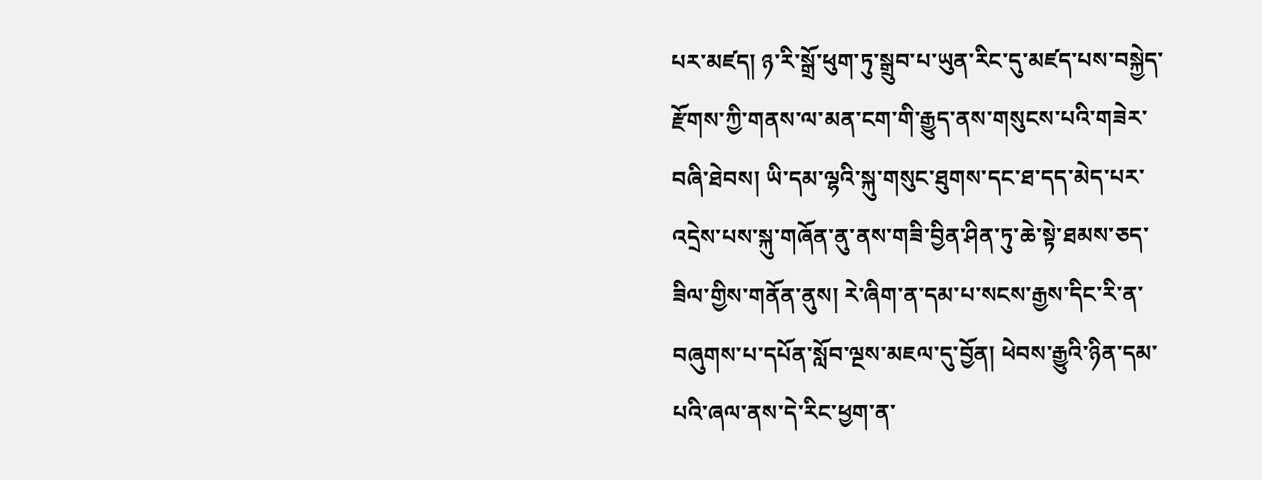པར་མཛད། ཉ་རི་སྒྲོ་ཕུག་ཏུ་སྒྲུབ་པ་ཡུན་རིང་དུ་མཛད་པས་བསྐྱེད་རྫོགས་ཀྱི་གནས་ལ་མན་ངག་གི་རྒྱུད་ནས་གསུངས་པའི་གཟེར་བཞི་ཐེབས། ཡི་དམ་ལྷའི་སྐུ་གསུང་ཐུགས་དང་ཐ་དད་མེད་པར་འདྲེས་པས་སྐུ་གཞོན་ནུ་ནས་གཟི་བྱིན་ཤིན་ཏུ་ཆེ་སྟེ་ཐམས་ཅད་ཟིལ་གྱིས་གནོན་ནུས། རེ་ཞིག་ན་དམ་པ་སངས་རྒྱས་དིང་རི་ན་བཞུགས་པ་དཔོན་སློབ་ལྔས་མཇལ་དུ་བྱོན། ཕེབས་རྒྱུའི་ཉིན་དམ་པའི་ཞལ་ནས་དེ་རིང་ཕྱག་ན་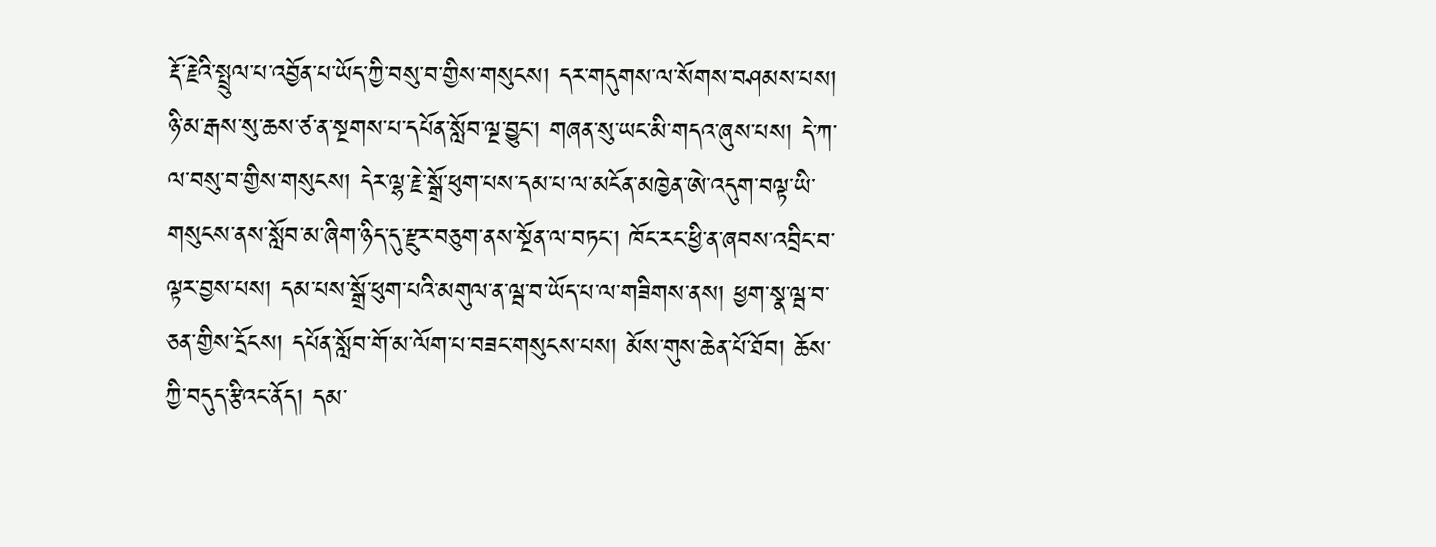རྡོ་རྗེའི་སྤྲུལ་པ་འབྱོན་པ་ཡོད་ཀྱི་བསུ་བ་གྱིས་གསུངས། དར་གདུགས་ལ་སོགས་བཤམས་པས། ཉི་མ་རྒས་སུ་ཆས་ཙ་ན་སྔགས་པ་དཔོན་སློབ་ལྔ་བྱུང་། གཞན་སུ་ཡང་མི་གདའ་ཞུས་པས། དེ་ཀ་ལ་བསུ་བ་གྱིས་གསུངས། དེར་ལྷ་རྗེ་སྒྲོ་ཕུག་པས་དམ་པ་ལ་མངོན་མཁྱེན་ཨེ་འདུག་བལྟ་ཡི་གསུངས་ནས་སློབ་མ་ཞིག་ཉིད་དུ་རྫུར་བཅུག་ནས་སྔོན་ལ་བཏང་། ཁོང་རང་ཕྱི་ན་ཞབས་འབྲིང་བ་ལྟར་བྱས་པས། དམ་པས་སྒྲོ་ཕུག་པའི་མགུལ་ན་ལྦ་བ་ཡོད་པ་ལ་གཟིགས་ནས། ཕྱག་སྣ་ལྦ་བ་ཅན་གྱིས་དྲོངས། དཔོན་སློབ་གོ་མ་ལོག་པ་བཟང་གསུངས་པས། མོས་གུས་ཆེན་པོ་ཐོབ། ཆོས་ཀྱི་བདུད་རྩིའང་ནོད། དམ་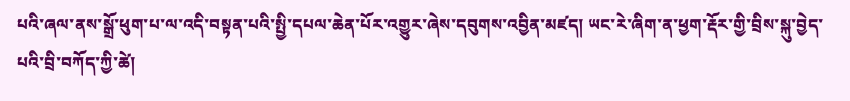པའི་ཞལ་ནས་སྒྲོ་ཕུག་པ་ལ་འདི་བསྟན་པའི་སྤྱི་དཔལ་ཆེན་པོར་འགྱུར་ཞེས་དབུགས་འབྱིན་མཛད། ཡང་རེ་ཞིག་ན་ཕྱག་རྡོར་གྱི་བྲིས་སྐུ་བྱེད་པའི་བྲི་བཀོད་ཀྱི་ཚེ།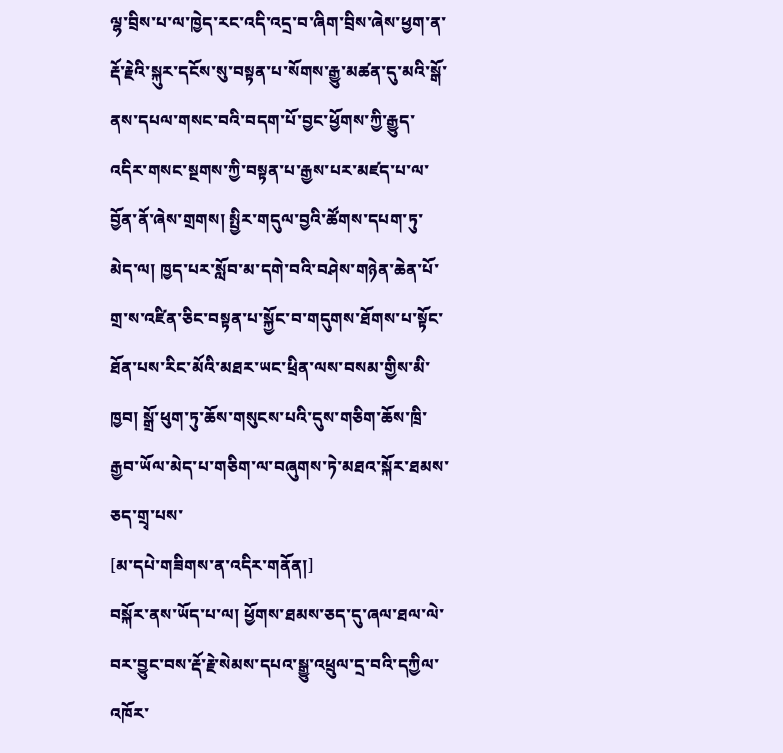ལྷ་བྲིས་པ་ལ་ཁྱེད་རང་འདི་འདྲ་བ་ཞིག་བྲིས་ཞེས་ཕྱག་ན་རྡོ་རྗེའི་སྐུར་དངོས་སུ་བསྟན་པ་སོགས་རྒྱུ་མཚན་དུ་མའི་སྒོ་ནས་དཔལ་གསང་བའི་བདག་པོ་བྱང་ཕྱོགས་ཀྱི་རྒྱུད་འདིར་གསང་སྔགས་ཀྱི་བསྟན་པ་རྒྱས་པར་མཛད་པ་ལ་བྱོན་ནོ་ཞེས་གྲགས། སྤྱིར་གདུལ་བྱའི་ཚོགས་དཔག་ཏུ་མེད་ལ། ཁྱད་པར་སློབ་མ་དགེ་བའི་བཤེས་གཉེན་ཆེན་པོ་གྲ་ས་འཛིན་ཅིང་བསྟན་པ་སྐྱོང་བ་གདུགས་ཐོགས་པ་སྟོང་ཐོན་པས་རིང་མོའི་མཐར་ཡང་ཕྲིན་ལས་བསམ་གྱིས་མི་ཁྱབ། སྒྲོ་ཕུག་ཏུ་ཆོས་གསུངས་པའི་དུས་གཅིག་ཆོས་ཁྲི་རྒྱབ་ཡོལ་མེད་པ་གཅིག་ལ་བཞུགས་ཏེ་མཐའ་སྐོར་ཐམས་ཅད་གྲྭ་པས་
[མ་དཔེ་གཟིགས་ན་འདིར་གནོན།]
བསྐོར་ནས་ཡོད་པ་ལ། ཕྱོགས་ཐམས་ཅད་དུ་ཞལ་ཐལ་ལེ་བར་བྱུང་བས་རྡོ་རྗེ་སེམས་དཔའ་སྒྱུ་འཕྲུལ་དྲ་བའི་དཀྱིལ་འཁོར་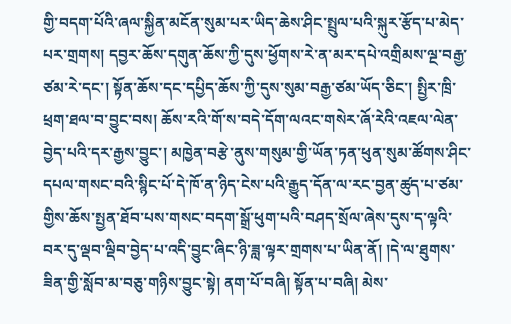གྱི་བདག་པོའི་ཞལ་སྐྱིན་མངོན་སུམ་པར་ཡིད་ཆེས་ཤིང་སྤྲུལ་པའི་སྐུར་རྩོད་པ་མེད་པར་གྲགས། དབྱར་ཆོས་དགུན་ཆོས་ཀྱི་དུས་ཕྱོགས་རེ་ན་མར་དཔེ་འགྲིམས་ལྔ་བརྒྱ་ཙམ་རེ་དང་། སྟོན་ཆོས་དང་དཔྱིད་ཆོས་ཀྱི་དུས་སུམ་བརྒྱ་ཙམ་ཡོད་ཅིང་། སྤྱིར་ཁྲི་ཕྲག་ཐལ་བ་བྱུང་བས། ཆོས་རའི་གོ་ས་བདེ་དོག་ལའང་གསེར་ཞོ་རེའི་འཇལ་ལེན་བྱེད་པའི་དར་རྒྱས་བྱུང་། མཁྱེན་བརྩེ་ནུས་གསུམ་གྱི་ཡོན་ཏན་ཕུན་སུམ་ཚོགས་ཤིང་དཔལ་གསང་བའི་སྙིང་པོ་དེ་ཁོ་ན་ཉིད་ངེས་པའི་རྒྱུད་དོན་ལ་རང་བྱན་ཚུད་པ་ཙམ་གྱིས་ཆོས་སྤྱན་ཐོབ་པས་གསང་བདག་སྒྲོ་ཕུག་པའི་བཤད་སྲོལ་ཞེས་དུས་ད་ལྟའི་བར་དུ་ལྡབ་ལྡིབ་བྱེད་པ་འདི་བྱུང་ཞིང་ཉི་ཟླ་ལྟར་གྲགས་པ་ཡིན་ནོ། །དེ་ལ་ཐུགས་ཟིན་གྱི་སློབ་མ་བཅུ་གཉིས་བྱུང་སྟེ། ནག་པོ་བཞི། སྟོན་པ་བཞི། མེས་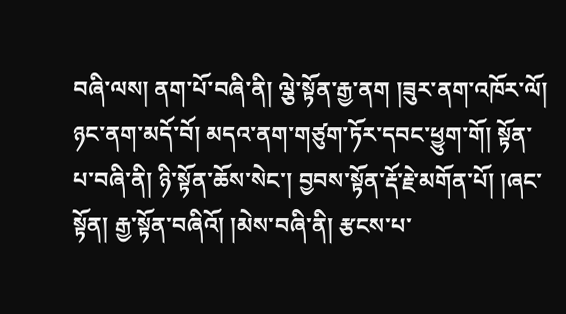བཞི་ལས། ནག་པོ་བཞི་ནི། ལྕེ་སྟོན་རྒྱ་ནག །ཟུར་ནག་འཁོར་ལོ། ཉང་ནག་མདོ་བོ། མདའ་ནག་གཙུག་ཏོར་དབང་ཕྱུག་གོ། སྟོན་པ་བཞི་ནི། ཉི་སྟོན་ཆོས་སེང་། བྱབས་སྟོན་རྡོ་རྗེ་མགོན་པོ། །ཞང་སྟོན། རྒྱ་སྟོན་བཞིའོ། །མེས་བཞི་ནི། རྩངས་པ་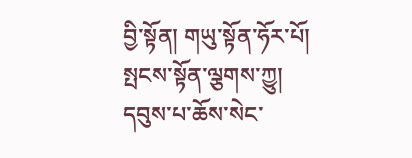བྱི་སྟོན། གཡུ་སྟོན་ཧོར་པོ། སྤངས་སྟོན་ལྕགས་ཀྱུ། དབུས་པ་ཆོས་སེང་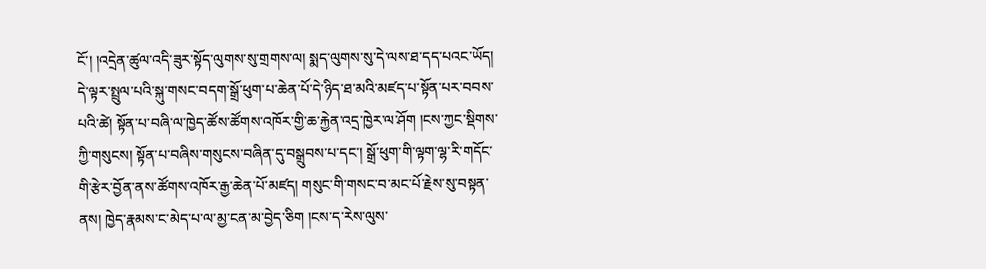ངོ་། །འདྲེན་ཚུལ་འདི་ཟུར་སྟོད་ལུགས་སུ་གྲགས་ལ། སྨད་ལུགས་སུ་དེ་ལས་ཐ་དད་པའང་ཡོད། དེ་ལྟར་སྤྲུལ་པའི་སྐུ་གསང་བདག་སྒྲོ་ཕུག་པ་ཆེན་པོ་དེ་ཉིད་ཐ་མའི་མཛད་པ་སྟོན་པར་བབས་པའི་ཚེ། སྟོན་པ་བཞི་ལ་ཁྱེད་ཚོས་ཚོགས་འཁོར་གྱི་ཆ་རྐྱེན་འདྲ་ཁྱེར་ལ་ཤོག །ངས་ཀྱང་སྡིགས་ཀྱི་གསུངས། སྟོན་པ་བཞིས་གསུངས་བཞིན་དུ་བསྒྲུབས་པ་དང་། སྒྲོ་ཕུག་གི་ལྟག་ལྷ་རི་གདོང་གི་རྩེར་བྱོན་ནས་ཚོགས་འཁོར་རྒྱ་ཆེན་པོ་མཛད། གསུང་གི་གསང་བ་མང་པོ་རྗེས་སུ་བསྟན་ནས། ཁྱེད་རྣམས་ང་མེད་པ་ལ་མྱ་ངན་མ་བྱེད་ཅིག །ངས་ད་རེས་ལུས་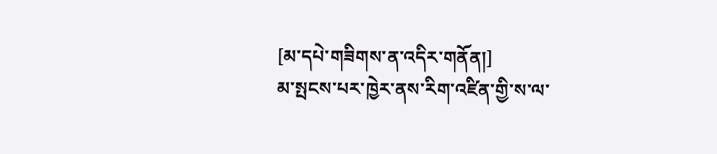[མ་དཔེ་གཟིགས་ན་འདིར་གནོན།]
མ་སྤངས་པར་ཁྱེར་ནས་རིག་འཛིན་གྱི་ས་ལ་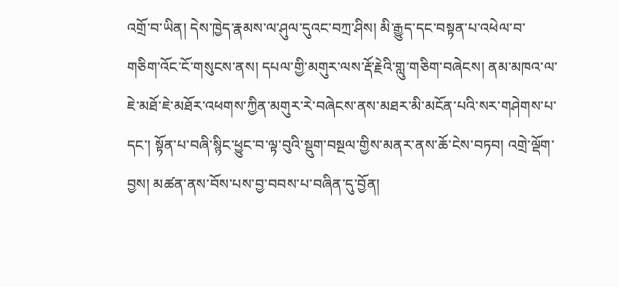འགྲོ་བ་ཡིན། དེས་ཁྱེད་རྣམས་ལ་ཤུལ་དུའང་བཀྲ་ཤིས། མི་རྒྱུད་དང་བསྟན་པ་འཕེལ་བ་གཅིག་འོང་ངོ་གསུངས་ནས། དཔལ་གྱི་མགུར་ལས་རྡོ་རྗེའི་གླུ་གཅིག་བཞེངས། ནམ་མཁའ་ལ་ཇེ་མཐོ་ཇེ་མཐོར་འཕགས་ཀྱིན་མགུར་རེ་བཞེངས་ནས་མཐར་མི་མངོན་པའི་སར་གཤེགས་པ་དང་། སྟོན་པ་བཞི་སྙིང་ཕྱུང་བ་ལྟ་བུའི་སྡུག་བསྔལ་གྱིས་མནར་ནས་ཆོ་ངེས་བཏབ། འགྲེ་ལྡོག་བྱས། མཚན་ནས་བོས་པས་བྱ་བབས་པ་བཞིན་དུ་བྱོན།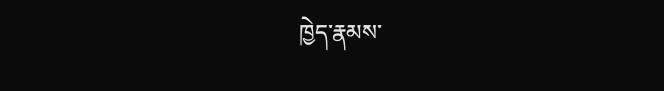ཁྱེད་རྣམས་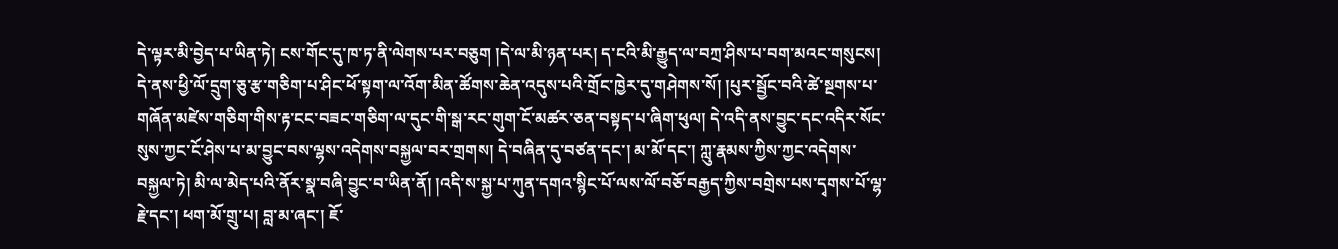དེ་ལྟར་མི་བྱེད་པ་ཡིན་ཏེ། ངས་གོང་དུ་ཁ་ཏ་ནི་ལེགས་པར་བཅུག །དེ་ལ་མི་ཉན་པར། ད་ངའི་མི་རྒྱུད་ལ་བཀྲ་ཤིས་པ་བག་མའང་གསུངས། དེ་ནས་ཕྱི་ལོ་དྲུག་ཅུ་རྩ་གཅིག་པ་ཤིང་ཕོ་སྟག་ལ་འོག་མིན་ཚོགས་ཆེན་འདུས་པའི་གྲོང་ཁྱེར་དུ་གཤེགས་སོ། །པུར་སྦྱོང་བའི་ཚེ་སྔགས་པ་གཞོན་མཛེས་གཅིག་གིས་རྟ་ངང་བཟང་གཅིག་ལ་དུང་གི་སྒ་རང་གུག་ངོ་མཚར་ཅན་བསྟད་པ་ཞིག་ཕུལ། དེ་འདི་ནས་བྱུང་དང་འདིར་སོང་སུས་ཀྱང་ངོ་ཤེས་པ་མ་བྱུང་བས་ལྷས་འདེགས་བསྐྱལ་བར་གྲགས། དེ་བཞིན་དུ་བཙན་དང་། མ་མོ་དང་། ཀླུ་རྣམས་ཀྱིས་ཀྱང་འདེགས་བསྐྱལ་ཏེ། མི་ལ་མེད་པའི་ནོར་སྣ་བཞི་བྱུང་བ་ཡིན་ནོ། །འདི་ས་སྐྱ་པ་ཀུན་དགའ་སྙིང་པོ་ལས་ལོ་བཅོ་བརྒྱད་ཀྱིས་བགྲེས་པས་དྭགས་པོ་ལྷ་རྗེ་དང་། ཕག་མོ་གྲུ་པ། བླ་མ་ཞང་། ཇོ་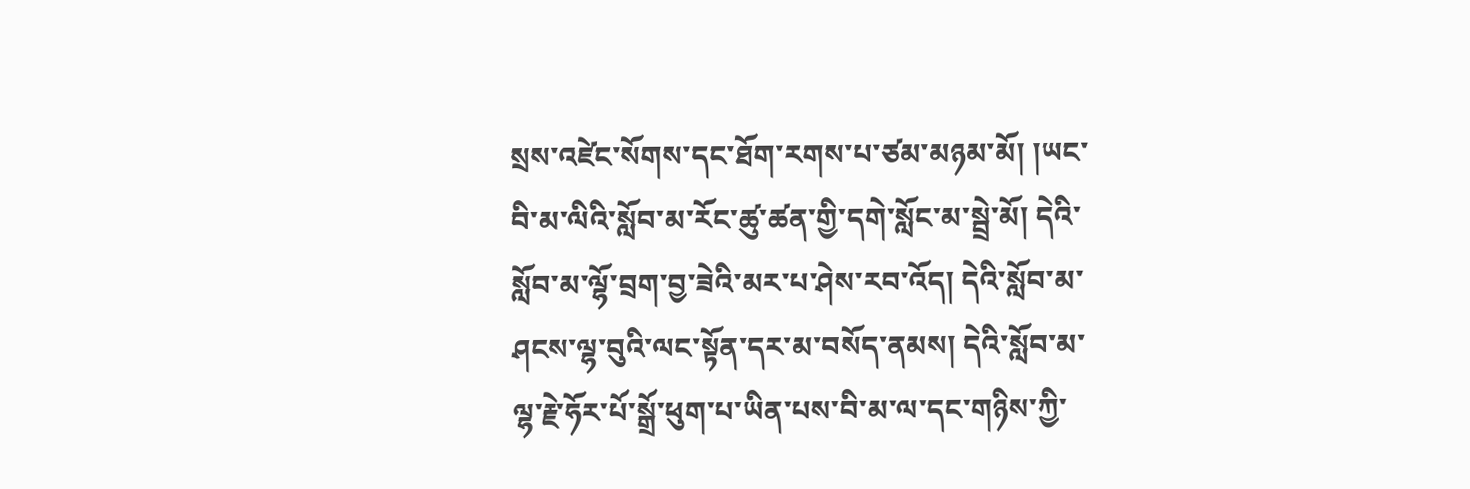སྲས་འཛེང་སོགས་དང་ཐོག་རགས་པ་ཙམ་མཉམ་མོ། །ཡང་བི་མ་ལིའི་སློབ་མ་རོང་ཚུ་ཚན་གྱི་དགེ་སློང་མ་སྦྲེ་མོ། དེའི་སློབ་མ་ལྷོ་བྲག་བྱ་ཟེའི་མར་པ་ཤེས་རབ་འོད། དེའི་སློབ་མ་ཤངས་ལྷ་བུའི་ལང་སྟོན་དར་མ་བསོད་ནམས། དེའི་སློབ་མ་ལྷ་རྗེ་ཧོར་པོ་སྒྲོ་ཕུག་པ་ཡིན་པས་བི་མ་ལ་དང་གཉིས་ཀྱི་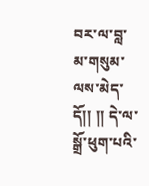བར་ལ་བླ་མ་གསུམ་ལས་མེད་དོ།། །། དེ་ལ་སྒྲོ་ཕུག་པའི་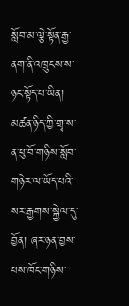སློབ་མ་ལྕེ་སྟོན་རྒྱ་ནག་ནི་འཁྲུངས་ས་ཉང་སྟོད་པ་ཡིན། མཚན་ཉིད་ཀྱི་གྲྭ་ས་ན་ཕུ་བོ་གཉིས་སློབ་གཉེར་ལ་ཡོད་པའི་སར་རྒྱགས་སྐྱེལ་དུ་བྱོན། ཞར་ཉན་བྱས་པས་ཁོང་གཉིས་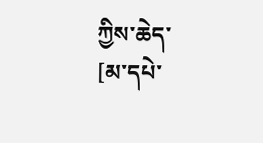ཀྱིས་ཆེད་
[མ་དཔེ་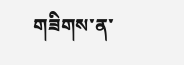གཟིགས་ན་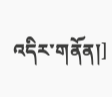འདིར་གནོན།]